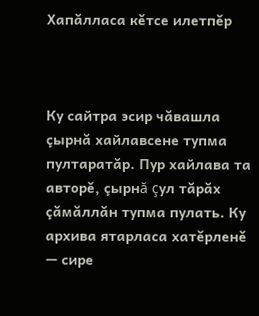Хапăлласа кĕтсе илетпĕр



Ку сайтра эсир чăвашла çырнă хайлавсене тупма пултаратăр. Пур хайлава та авторĕ, çырнă çул тăрăх çăмăллăн тупма пулать. Ку архива ятарласа хатĕрленĕ — сире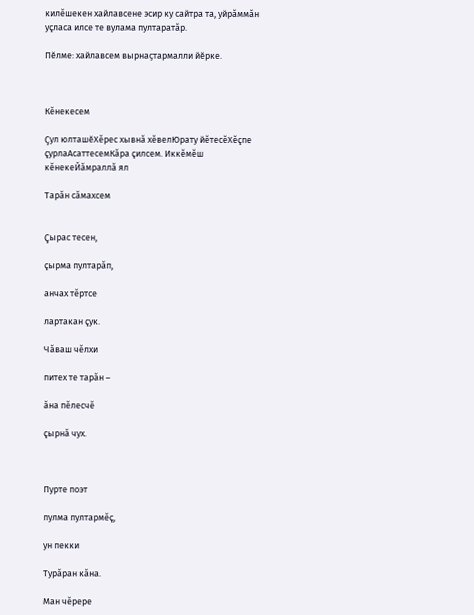килĕшекен хайлавсене эсир ку сайтра та, уйрăммăн уçласа илсе те вулама пултаратăр.

Пӗлме: хайлавсем вырнаҫтармалли йӗрке.



Кĕнекесем

Ҫул юлташӗХĕрес хывнă хĕвелЮрату йĕтесĕХĕçпе çурлаАсаттесемКăра çилсем. Иккĕмĕш кĕнекеЙăмраллă ял

Тарăн сăмахсем


Çырас тесен,

çырма пултарăп,

анчах тĕртсе

лартакан çук.

Чăваш чĕлхи

питех те тарăн –

ăна пĕлесчĕ

çырнă чух.



Пурте поэт

пулма пултармĕç,

ун пекки

Турăран кăна.

Ман чĕрере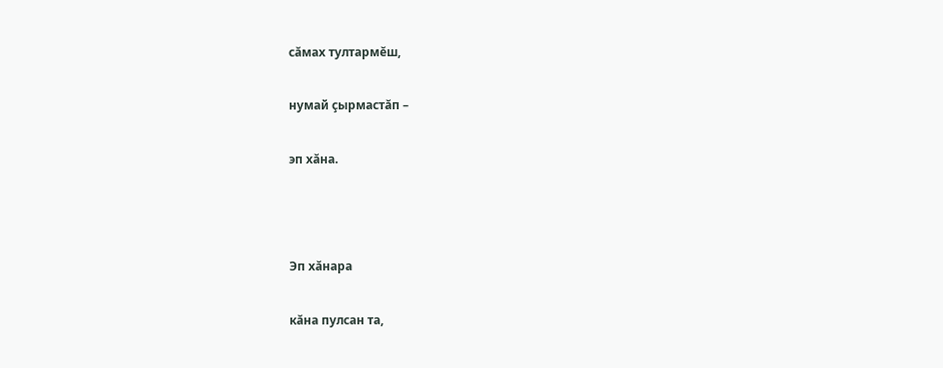сăмах тултармĕш,

нумай çырмастăп –

эп хăна.



Эп хăнара

кăна пулсан та,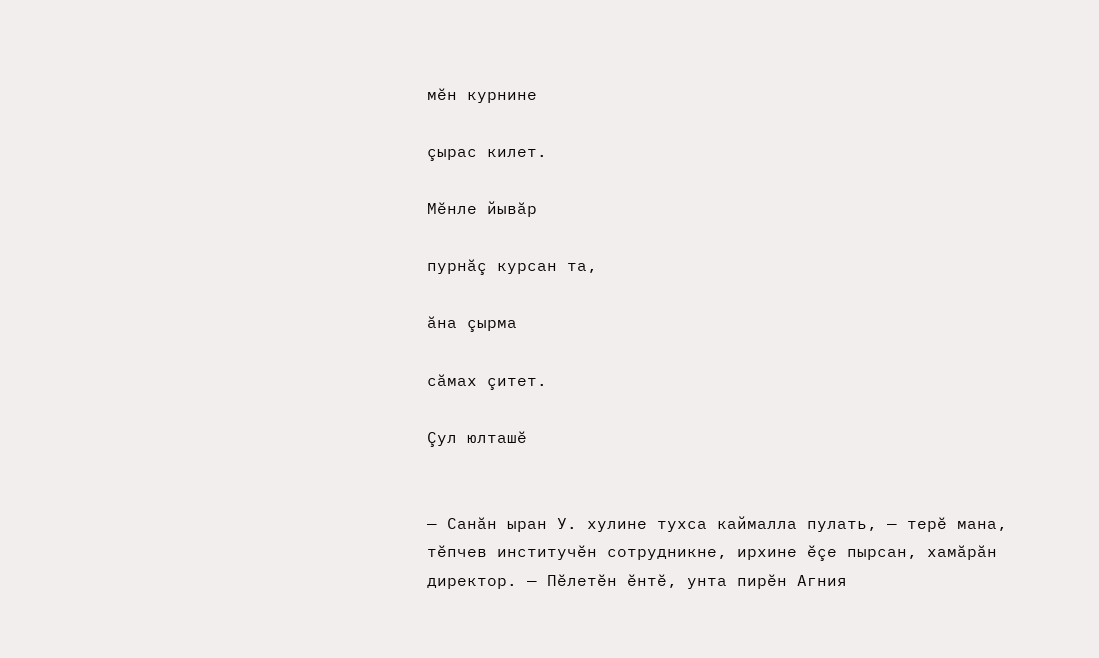мĕн курнине

çырас килет.

Мĕнле йывăр

пурнăç курсан та,

ăна çырма

сăмах çитет.

Çул юлташĕ


— Санăн ыран У. хулине тухса каймалла пулать, — терĕ мана, тĕпчев институчĕн сотрудникне, ирхине ĕçе пырсан, хамăрăн директор. — Пĕлетĕн ĕнтĕ, унта пирĕн Агния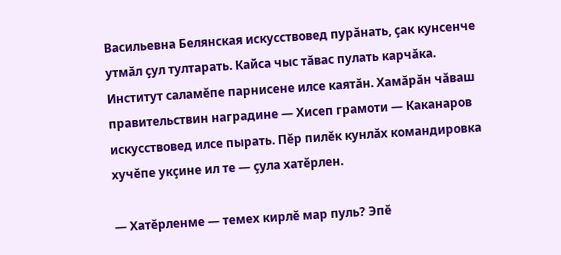Васильевна Белянская искусствовед пурăнать, çак кунсенче утмăл çул тултарать. Кайса чыс тăвас пулать карчăка. Институт саламĕпе парнисене илсе каятăн. Хамăрăн чăваш правительствин наградине — Хисеп грамоти — Каканаров искусствовед илсе пырать. Пĕр пилĕк кунлăх командировка хучĕпе укçине ил те — çула хатĕрлен.

— Хатĕрленме — темех кирлĕ мар пуль? Эпĕ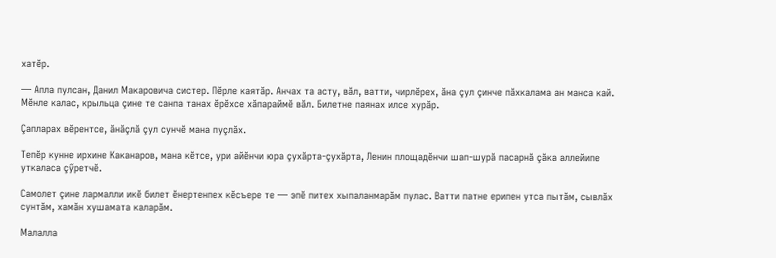хатĕр.

— Апла пулсан, Данил Макаровича систер. Пĕрле каятăр. Анчах та асту, вăл, ватти, чирлĕрех, ăна çул çинче пăхкалама ан манса кай. Мĕнле калас, крыльца çине те санпа танах ĕрĕхсе хăпараймĕ вăл. Билетне паянах илсе хурăр.

Çапларах вĕрентсе, ăнăçлă çул сунчĕ мана пуçлăх.

Тепĕр кунне ирхине Каканаров, мана кĕтсе, ури айĕнчи юра çухăрта-çухăрта, Ленин площадĕнчи шап-шурă пасарнă çăка аллейипе уткаласа çӳретчĕ.

Самолет çине лармалли икĕ билет ĕнертенпех кĕсъере те — эпĕ питех хыпаланмарăм пулас. Ватти патне ерипен утса пытăм, сывлăх сунтăм, хамăн хушамата каларăм.

Малалла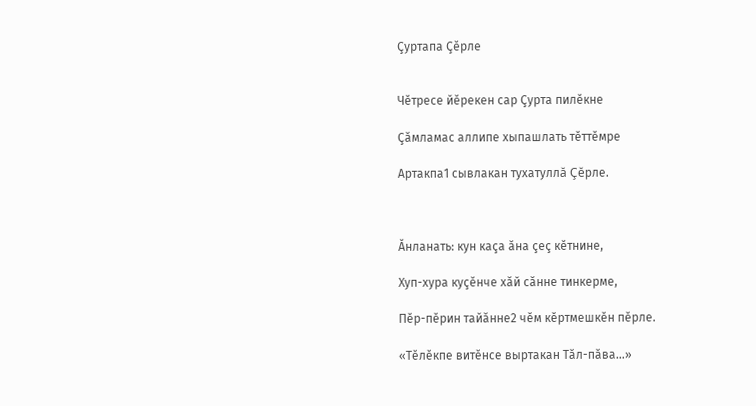Çуртапа Çĕрле


Чĕтресе йĕрекен сар Çурта пилĕкне

Çăмламас аллипе хыпашлать тĕттĕмре

Артакпа1 сывлакан тухатуллă Çĕрле.



Ăнланать: кун каçа ăна çеç кĕтнине,

Хуп-хура куçĕнче хăй сăнне тинкерме,

Пĕр-пĕрин тайăнне2 чĕм кĕртмешкĕн пĕрле.

«Тĕлĕкпе витĕнсе выртакан Тăл-пăва…»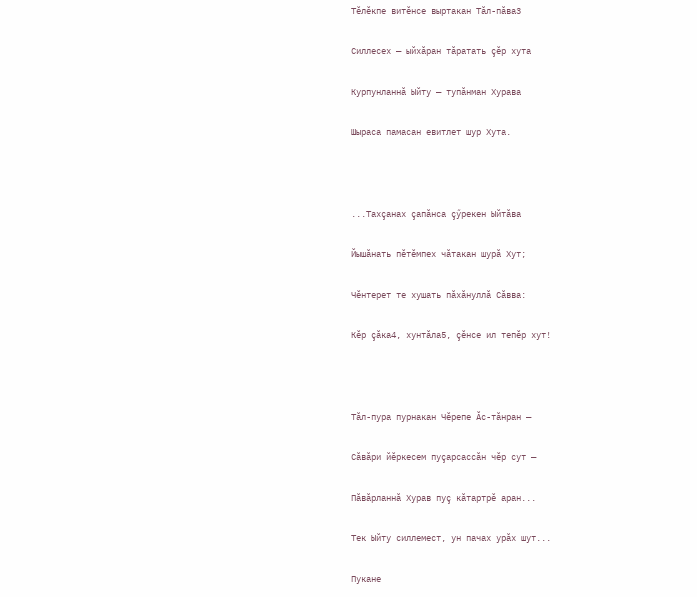Тĕлĕкпе витĕнсе выртакан Тăл-пăва3

Силлесех — ыйхăран тăратать çĕр хута

Курпунланнă Ыйту — тупăнман Хурава

Шыраса памасан евитлет шур Хута.



...Тахçанах çапăнса çӳрекен Ыйтăва

Йышăнать пĕтĕмпех чăтакан шурă Хут;

Чĕнтерет те хушать пăхăнуллă Сăвва:

Кĕр çăка4, хунтăла5, çĕнсе ил тепĕр хут!



Тăл-пура пурнакан Чĕрепе Ăс-тăнран —

Сăвăри йĕркесем пуçарсассăн чĕр сут —

Пăвăрланнă Хурав пуç кăтартрĕ аран...

Тек Ыйту силлемест, ун пачах урăх шут...

Пукане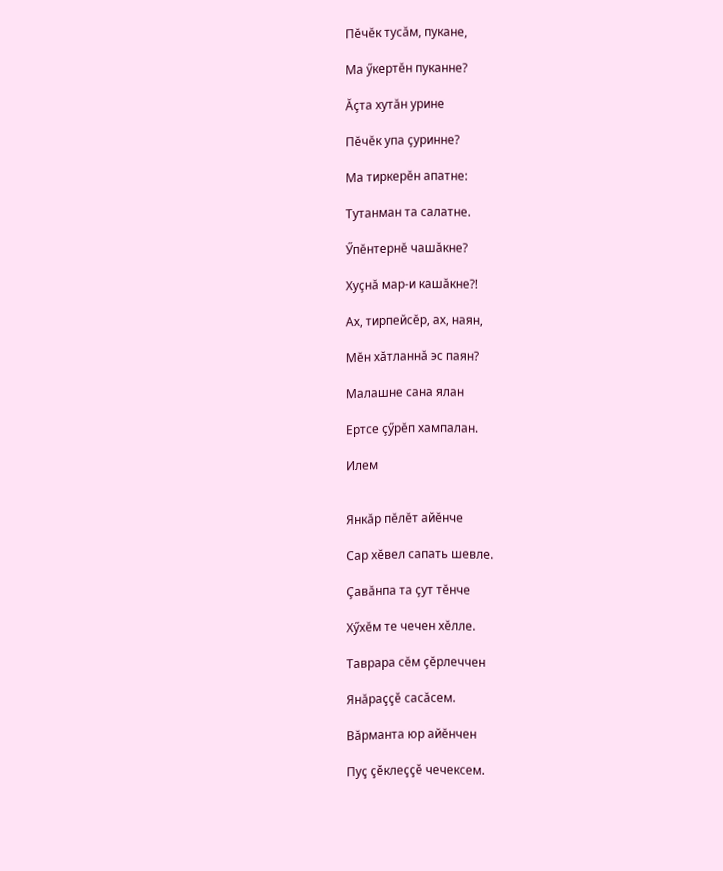Пĕчĕк тусăм, пукане,

Ма ӳкертĕн пуканне?

Ăçта хутăн урине

Пĕчĕк упа çуринне?

Ма тиркерĕн апатне:

Тутанман та салатне.

Ӳпĕнтернĕ чашăкне?

Хуçнă мар-и кашăкне?!

Ах, тирпейсĕр, ах, наян,

Мĕн хăтланнă эс паян?

Малашне сана ялан

Ертсе çӳрĕп хампалан.

Илем


Янкăр пĕлĕт айĕнче

Сар хĕвел сапать шевле.

Çавăнпа та çут тĕнче

Хӳхĕм те чечен хĕлле.

Таврара сĕм çĕрлеччен

Янăраççĕ сасăсем.

Вăрманта юр айĕнчен

Пуç çĕклеççĕ чечексем.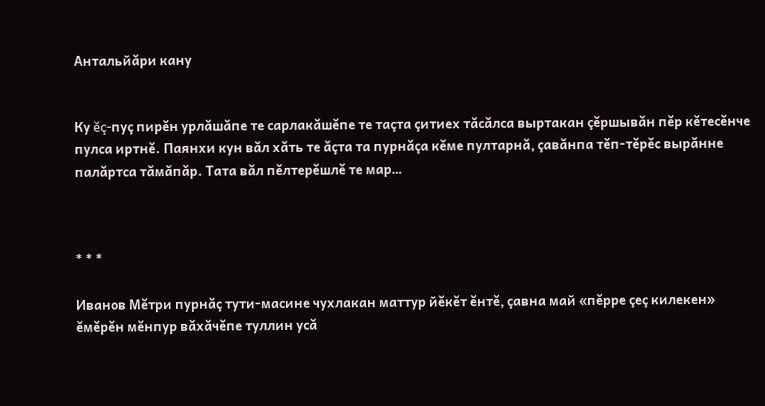Антальйăри кану


Ку ĕç-пуç пирĕн урлăшăпе те сарлакăшĕпе те таçта çитиех тăсăлса выртакан çĕршывăн пĕр кĕтесĕнче пулса иртнĕ. Паянхи кун вăл хăть те ăçта та пурнăçа кĕме пултарнă, çавăнпа тĕп-тĕрĕс вырăнне палăртса тăмăпăр. Тата вăл пĕлтерĕшлĕ те мар…



* * *

Иванов Мĕтри пурнăç тути-масине чухлакан маттур йĕкĕт ĕнтĕ, çавна май «пĕрре çеç килекен» ĕмĕрĕн мĕнпур вăхăчĕпе туллин усă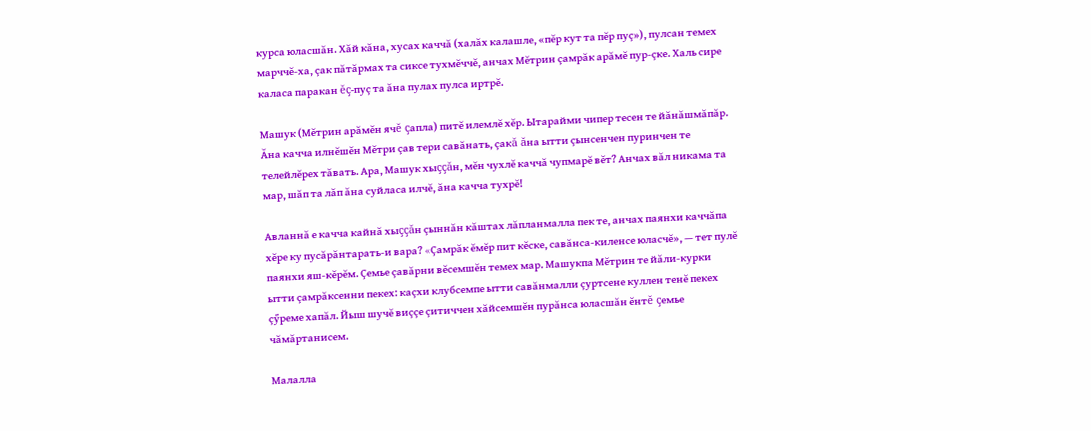курса юласшăн. Хăй кăна, хусах каччă (халăх калашле, «пĕр кут та пĕр пуç»), пулсан темех марччĕ-ха, çак пăтăрмах та сиксе тухмĕччĕ, анчах Мĕтрин çамрăк арăмĕ пур-çке. Халь сире каласа паракан ĕç-пуç та ăна пулах пулса иртрĕ.

Машук (Мĕтрин арăмĕн ячĕ çапла) питĕ илемлĕ хĕр. Ытарайми чипер тесен те йăнăшмăпăр. Ăна качча илнĕшĕн Мĕтри çав тери савăнать, çакă ăна ытти çынсенчен пуринчен те телейлĕрех тăвать. Ара, Машук хыççăн, мĕн чухлĕ каччă чупмарĕ вĕт? Анчах вăл никама та мар, шăп та лăп ăна суйласа илчĕ, ăна качча тухрĕ!

Авланнă е качча кайнă хыççăн çыннăн кăштах лăпланмалла пек те, анчах паянхи каччăпа хĕре ку пусăрăнтарать-и вара? «Çамрăк ĕмĕр пит кĕске, савăнса-киленсе юласчĕ», — тет пулĕ паянхи яш-кĕрĕм. Çемье çавăрни вĕсемшĕн темех мар. Машукпа Мĕтрин те йăли-курки ытти çамрăксенни пекех: каçхи клубсемпе ытти савăнмалли çуртсене куллен тенĕ пекех çӳреме хапăл. Йыш шучĕ виççе çитиччен хăйсемшĕн пурăнса юласшăн ĕнтĕ çемье чăмăртанисем.

Малалла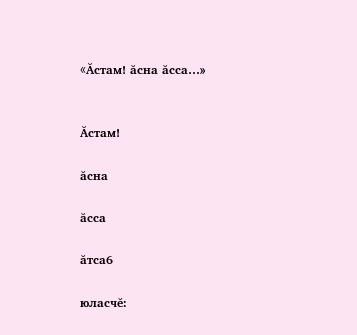«Ăстам! ăсна ăсса…»


Ăстам!

ăсна

ăсса

ăтса6

юласчĕ: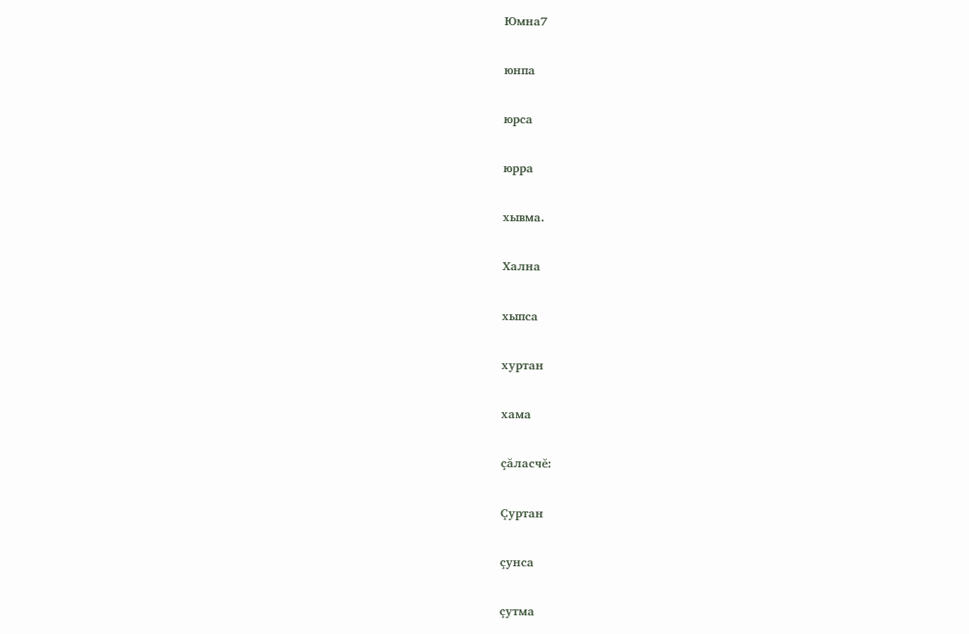Юмна7

юнпа

юрса

юрра

хывма.

Хална

хыпса

хуртан

хама

çăласчĕ:

Çуртан

çунса

çутма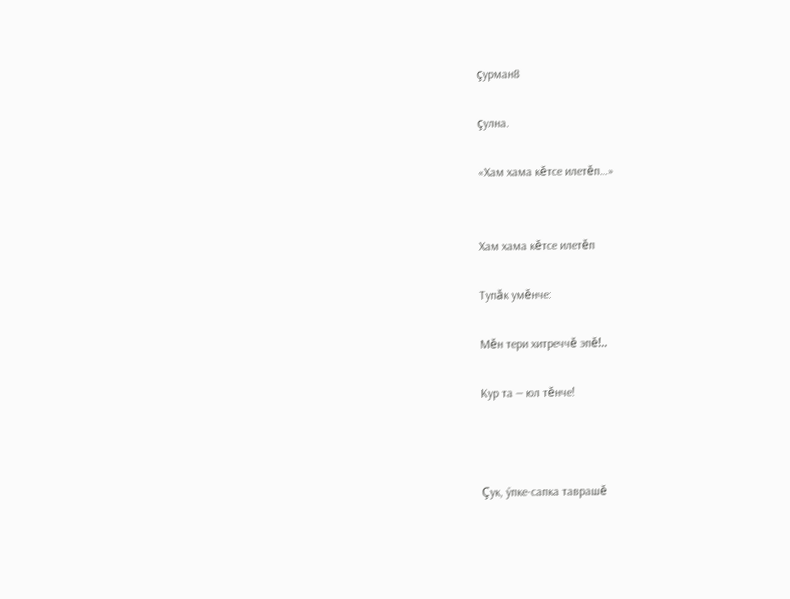çурман8

çулна.

«Хам хама кĕтсе илетĕп…»


Хам хама кĕтсе илетĕп

Тупăк умĕнче:

Мĕн тери хитреччĕ эпĕ!..

Кур та — юл тĕнче!



Çук, ӳпке-сапка таврашĕ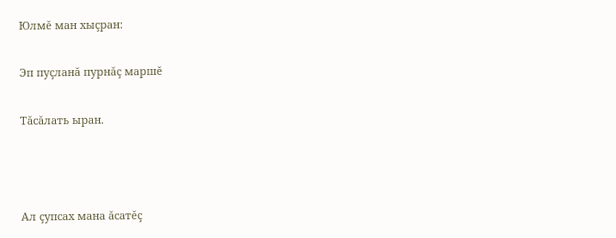Юлмĕ ман хыçран:

Эп пуçланă пурнăç маршĕ

Тăсăлать ыран.



Ал çупсах мана ăсатĕç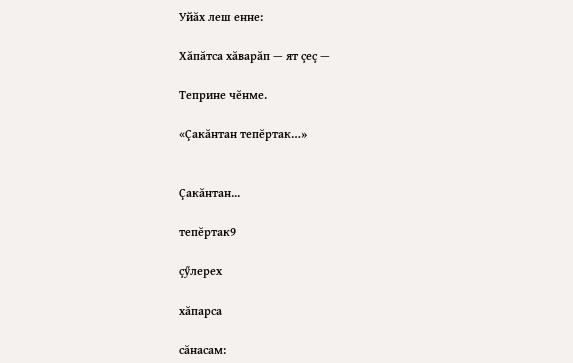Уйăх леш енне:

Хăпăтса хăварăп — ят çеç —

Теприне чĕнме.

«Çакăнтан тепĕртак…»


Çакăнтан...

тепĕртак9

çӳлерех

хăпарса

сăнасам: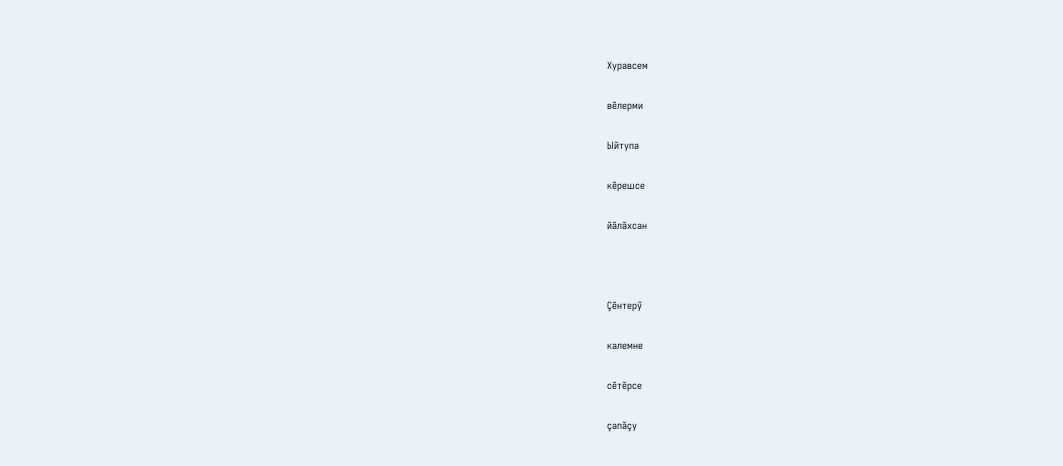Хуравсем

вĕлерми

Ыйтупа

кĕрешсе

йăлăхсан



Çĕнтерӳ

калемне

сĕтĕрсе

çапăçу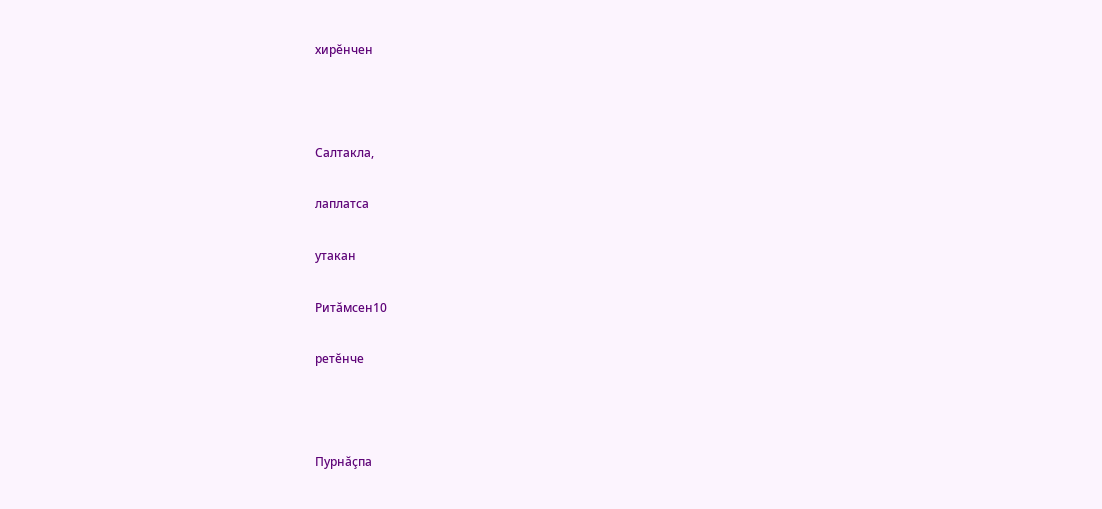хирĕнчен



Салтакла,

лаплатса

утакан

Ритăмсен10

ретĕнче



Пурнăçпа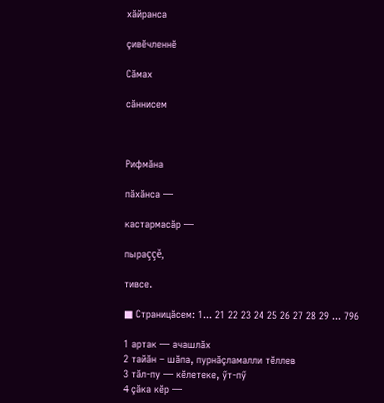хăйранса

çивĕчленнĕ

Сăмах

сăннисем



Рифмăна

пăхăнса —

кастармасăр —

пыраççĕ,

тивсе.

■ Страницăсем: 1... 21 22 23 24 25 26 27 28 29 ... 796

1 артак — ачашлăх
2 тайăн – шăпа, пурнăçламалли тĕллев
3 тăл-пу — кĕлетеке, ӳт-пӳ
4 çăка кĕр —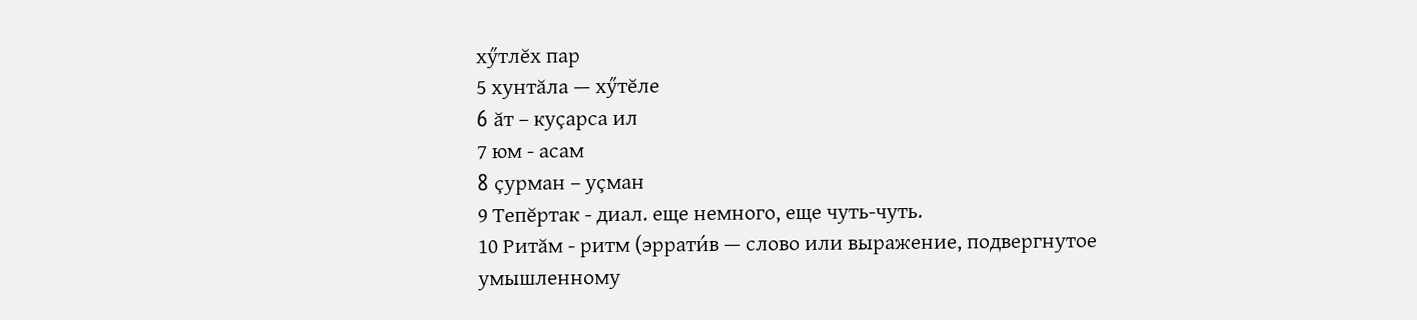хӳтлĕх пар
5 хунтăла — хӳтĕле
6 ăт – куçарса ил
7 юм - асам
8 çурман – уçман
9 Тепĕртак - диал. еще немного, еще чуть-чуть.
10 Ритăм - ритм (эррати́в — слово или выражение, подвергнутое умышленному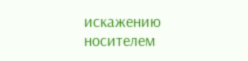искажению носителем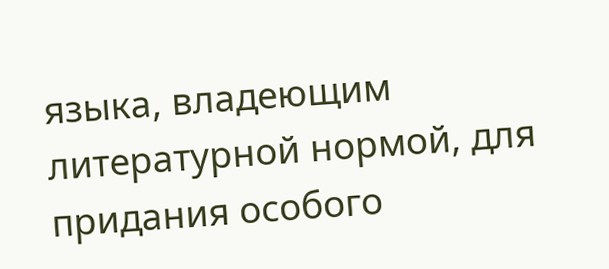языка, владеющим литературной нормой, для придания особого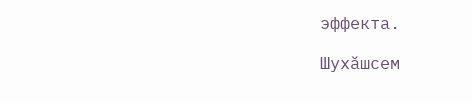эффекта.

Шухăшсем